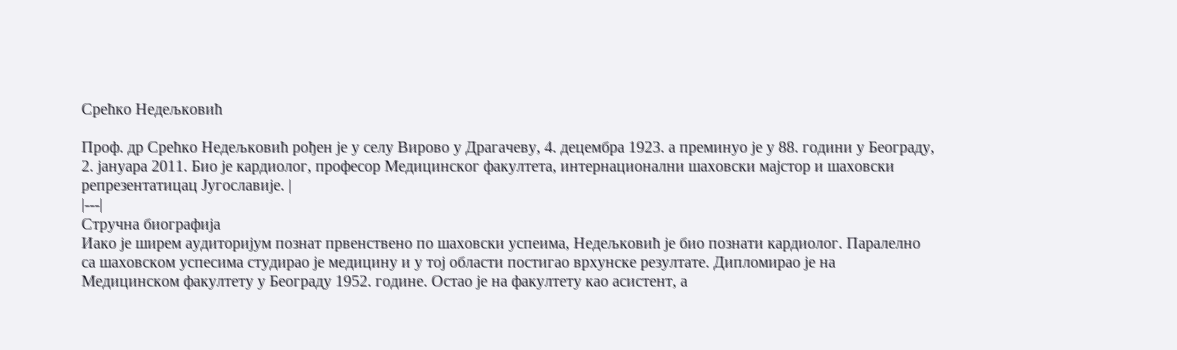Срећко Недељковић

Проф. др Срећко Недељковић рођен је у селу Вирово у Драгачеву, 4. децембра 1923. а преминуо је у 88. години у Београду, 2. јануара 2011. Био је кардиолог, професор Медицинског факултета, интернационални шаховски мајстор и шаховски репрезентатицац Југославије. |
|---|
Стручна биографија
Иако је ширем аудиторијум познат првенствено по шаховски успеима, Недељковић је био познати кардиолог. Паралелно са шаховском успесима студирао је медицину и у тој области постигао врхунске резултате. Дипломирао је на Медицинском факултету у Београду 1952. године. Остао је на факултету као асистент, а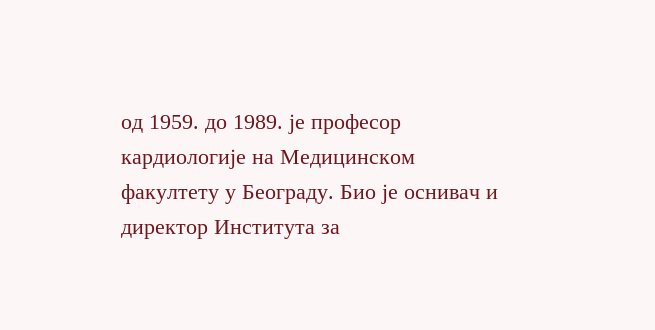од 1959. до 1989. је професор кардиологије на Медицинском факултету у Београду. Био је оснивач и директор Института за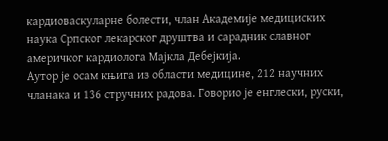кардиоваскуларне болести, члан Академије медициских наука Српског лекарског друштва и сарадник славног америчког кардиолога Мајкла Дебејкија.
Аутор је осам књига из области медицине, 212 научних чланака и 136 стручних радова. Говорио је енглески, руски,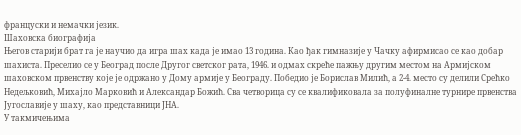француски и немачки језик.
Шаховска биографија
Његов старији брат га је научио да игра шах када је имао 13 година. Као ђак гимназије у Чачку афирмисао се као добар шахиста. Преселио се у Београд после Другог светског рата, 1946. и одмах скреће пажњу другим местом на Армијском шаховском првенству које је одржано у Дому армије у Београду. Победио је Борислав Милић, а 2-4. место су делили Срећко Недељковић, Михајло Марковић и Александар Божић. Сва четворица су се квалификовала за полуфиналне турнире првенства Југославије у шаху, као представници ЈНА.
У такмичењима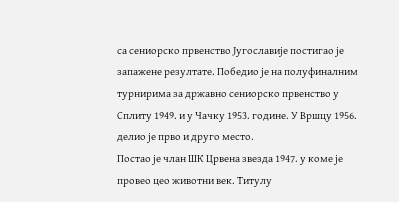са сениорско првенство Југославије постигао је запажене резултате. Победио је на полуфиналним турнирима за државно сениорско првенство у Сплиту 1949. и у Чачку 1953. године. У Вршцу 1956. делио је прво и друго место.
Постао је члан ШК Црвена звезда 1947. у коме је провео цео животни век. Титулу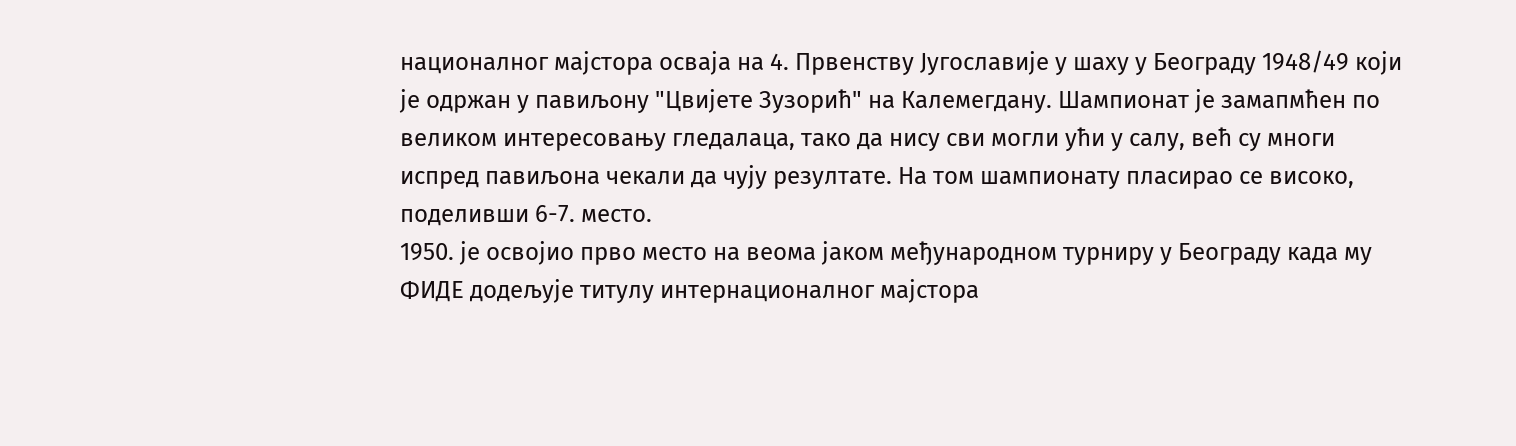националног мајстора осваја на 4. Првенству Југославије у шаху у Београду 1948/49 који је одржан у павиљону "Цвијете Зузорић" на Калемегдану. Шампионат је замапмћен по великом интересовању гледалаца, тако да нису сви могли ући у салу, већ су многи испред павиљона чекали да чују резултате. На том шампионату пласирао се високо, поделивши 6-7. место.
1950. је освојио прво место на веома јаком међународном турниру у Београду када му ФИДЕ додељује титулу интернационалног мајстора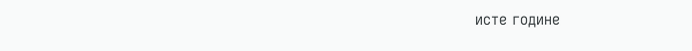исте године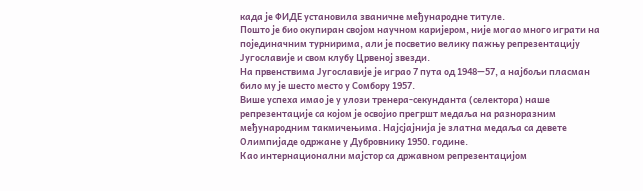када је ФИДЕ установила званичне међународне титуле.
Пошто је био окупиран својом научном каријером, није могао много играти на појединачним турнирима, али је посветио велику пажњу репрезентацију Југославије и свом клубу Црвеној звезди.
На првенствима Југославије је играо 7 пута од 1948—57, а најбољи пласман било му је шесто место у Сомбору 1957.
Више успеха имао је у улози тренера-секунданта (селектора) наше репрезентације са којом је освојио прегршт медаља на разноразним међународним такмичењима. Најсјајнија је златна медаља са девете Олимпијаде одржане у Дубровнику 1950. године.
Као интернационални мајстор са државном репрезентацијом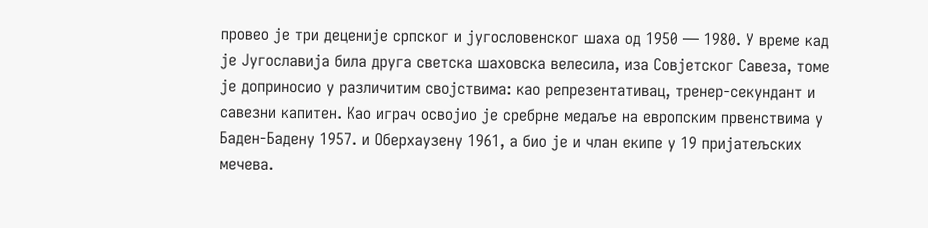провео је три деценије српског и југословенског шаха од 1950 — 1980. У време кад је Југославија била друга светска шаховска велесила, иза Совјетског Савеза, томе је доприносио у различитим својствима: као репрезентативац, тренер-секундант и савезни капитен. Као играч освојио је сребрне медаље на европским првенствима у Баден-Бадену 1957. и Оберхаузену 1961, а био је и члан екипе у 19 пријатељских мечева.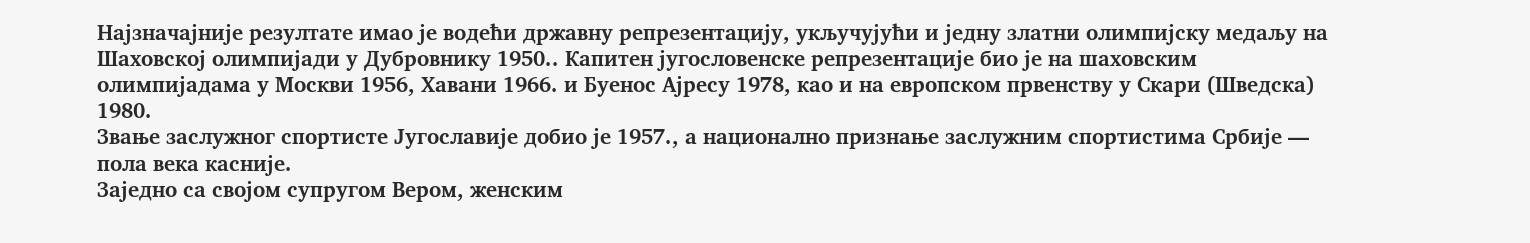Најзначајније резултате имао је водећи државну репрезентацију, укључујући и једну златни олимпијску медаљу на Шаховској олимпијади у Дубровнику 1950.. Капитен југословенске репрезентације био је на шаховским олимпијадама у Москви 1956, Хавани 1966. и Буенос Ајресу 1978, као и на европском првенству у Скари (Шведска) 1980.
Звање заслужног спортисте Југославије добио је 1957., а национално признање заслужним спортистима Србије — пола века касније.
Заједно са својом супругом Вером, женским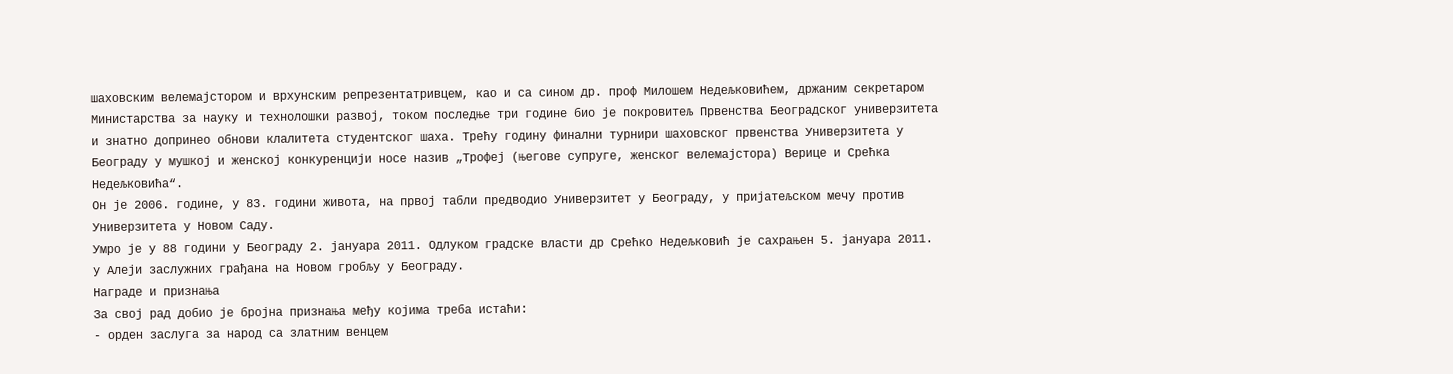шаховским велемајстором и врхунским репрезентатривцем, као и са сином др. проф Милошем Недељковићем, држаним секретаром Министарства за науку и технолошки развој, током последње три године био је покровитељ Првенства Београдског универзитета и знатно допринео обнови клалитета студентског шаха. Трећу годину финални турнири шаховског првенства Универзитета у Београду у мушкој и женској конкуренцији носе назив „Трофеј (његове супруге, женског велемајстора) Верице и Срећка Недељковића“.
Он је 2006. године, у 83. години живота, на првој табли предводио Универзитет у Београду, у пријатељском мечу против Универзитета у Новом Саду.
Умро је у 88 години у Београду 2. јануара 2011. Одлуком градске власти др Срећко Недељковић је сахрањен 5. јануара 2011. у Алеји заслужних грађана на Новом гробљу у Београду.
Награде и признања
За свој рад добио је бројна признања међу којима треба истаћи:
- орден заслуга за народ са златним венцем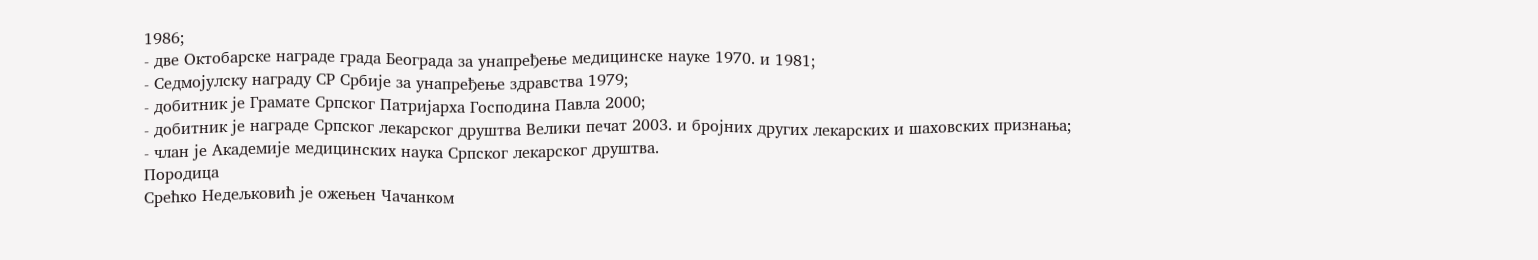1986;
- две Октобарске награде града Београда за унапређење медицинске науке 1970. и 1981;
- Седмојулску награду СР Србије за унапређење здравства 1979;
- добитник је Грамате Српског Патријарха Господина Павла 2000;
- добитник је награде Српског лекарског друштва Велики печат 2003. и бројних других лекарских и шаховских признања;
- члан је Академије медицинских наука Српског лекарског друштва.
Породица
Срећко Недељковић је ожењен Чачанком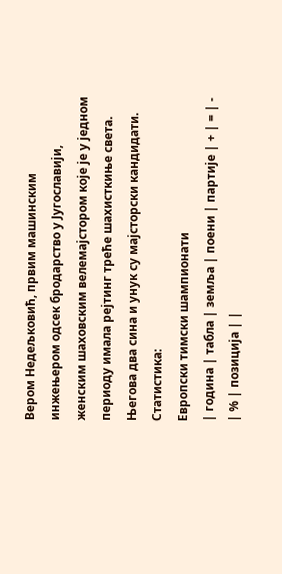Вером Недељковић, првим машинским инжењером одсек бродарство у Југославији, женским шаховским велемајстором које је у једном периоду имала рејтинг треће шахисткиње света. Његова два сина и унук су мајсторски кандидати.
Статистика:
Европски тимски шампионати
| година | табла | земља | поени | партије | + | = | - | % | позиција | |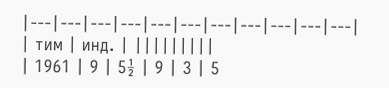|---|---|---|---|---|---|---|---|---|---|---|
| тим | инд. | |||||||||
| 1961 | 9 | 5½ | 9 | 3 | 5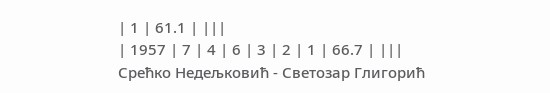| 1 | 61.1 | |||
| 1957 | 7 | 4 | 6 | 3 | 2 | 1 | 66.7 | |||
Срећко Недељковић - Светозар Глигорић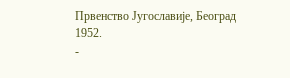Првенство Југославије, Београд 1952.
-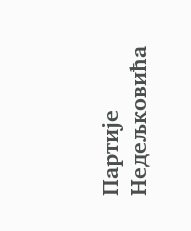Партије Недељковића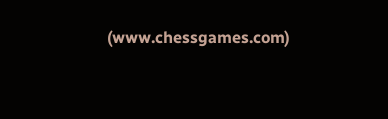(www.chessgames.com)